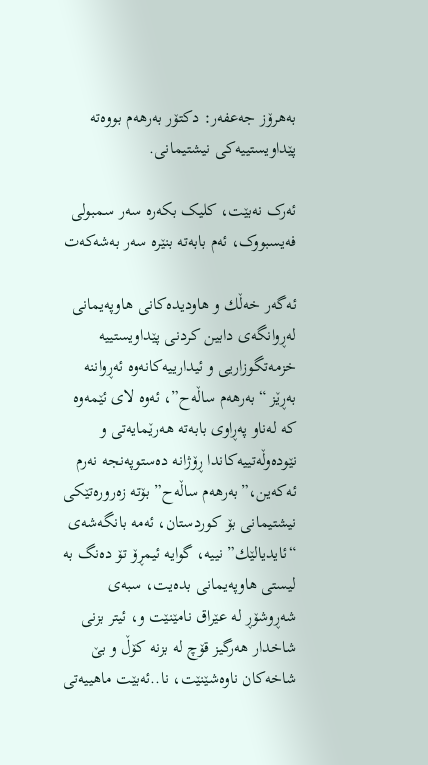به‌هرۆز جه‌عفه‌ر: دكتۆر به‌رهه‌م بووه‌ته‌ پێداویستییه‌كى نیشتیمانى.

ئەرک نەبێت، کلیک بکەرە سەر سمبولی فەیسبووک، ئەم بابەتە بنێرە سەر بەشەکەت

ئه‌گه‌ر خه‌ڵك و هاودیده‌كانى هاوپه‌یمانى له‌ڕوانگه‌ى دابین كردنى پێداویستییه‌ خزمه‌تگوزاریی و ئیدارییه‌كانه‌وه‌ ئه‌ڕواننه‌ به‌ڕێز “به‌رهه‌م ساڵه‌ح”، ئه‌وه‌ لاى ئێمه‌وه‌ كه‌ له‌ناو په‌ڕاوى بابه‌ته‌ هه‌رێمایه‌تى و نێوده‌وڵه‌تییه‌كاندا ڕۆژانه‌ ده‌ستوپه‌نجه‌ نه‌رم ئه‌كه‌ین،”به‌رهه‌م ساڵه‌ح” بۆته‌ زه‌روره‌تێكى نیشتیمانى بۆ كوردستان، ئه‌مه‌ بانگه‌شه‌ى “ئایدیالێك” نییه‌، گوایه‌ ئیمڕۆ تۆ ده‌نگ به‌ لیستى هاوپه‌یمانى بده‌یت، سبه‌ى شه‌ڕوشۆڕ له‌ عێراق نامێنێت و، ئیتر بزنى شاخدار هه‌رگیز قۆچ له‌ بزنه‌ كۆڵ و بێ شاخه‌كان ناوه‌شێنێت، نا..ئه‌بێت ماهییه‌تى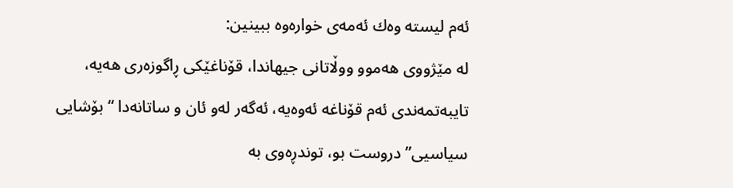ئه‌م لیسته‌ وه‌ك ئه‌مه‌ى خواره‌وه‌ ببینین:
له‌ مێژووى هه‌موو ووڵاتانى جیهاندا، قۆناغێكى ڕاگوزه‌رى هه‌یه‌، تایبه‌تمه‌ندى ئه‌م قۆناغه‌ ئه‌وه‌یه‌، ئه‌گه‌ر له‌و ئان و ساتانه‌دا “بۆشایی سیاسیی” دروست بو، توندڕه‌وى به‌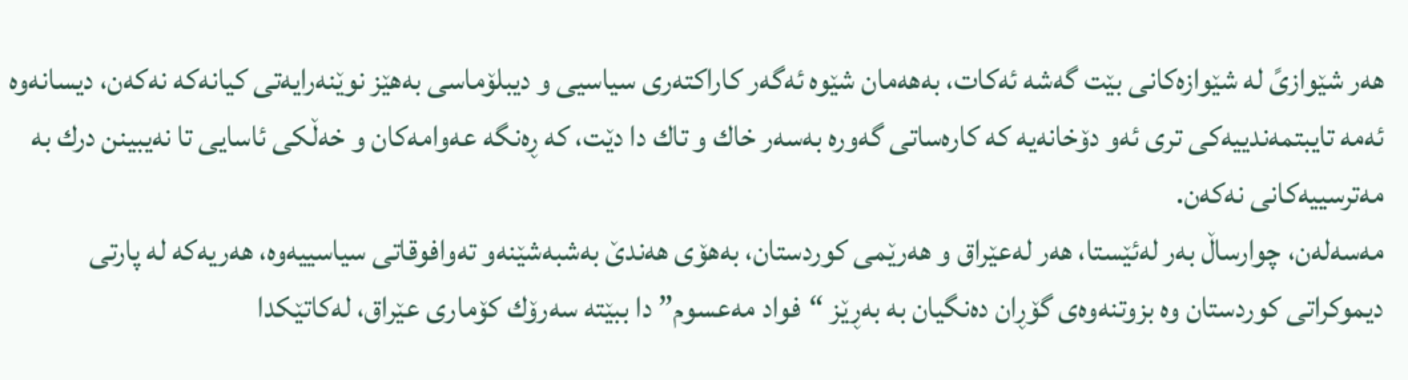هه‌ر شێوازىً له‌ شێوازه‌كانى بێت گه‌شه‌ ئه‌كات، به‌هه‌مان شێوه‌ ئه‌گه‌ر كاراكته‌رى سیاسیی و دیبلۆماسی به‌هێز نوێنه‌رایه‌تى كیانه‌كه‌ نه‌كه‌ن، دیسانه‌وه‌ ئه‌مه‌ تایبتمه‌ندییه‌كى ترى ئه‌و دۆخانه‌یه‌ كه‌ كاره‌ساتى گه‌وره‌ به‌سه‌ر خاك و تاك دا دێت، كه‌ ڕه‌نگه‌ عه‌وامه‌كان و خه‌ڵكى ئاسایی تا نه‌یبینن درك به‌ مه‌ترسییه‌كانى نه‌كه‌ن.
مه‌سه‌له‌ن، چوارساڵ به‌ر له‌ئێستا، هه‌ر له‌عێراق و هه‌رێمى كوردستان، به‌هۆى هه‌ندێ به‌شبه‌شێنه‌و ته‌وافوقاتى سیاسییه‌وه‌، هه‌ریه‌كه‌ له‌ پارتى دیموكراتى كوردستان وه‌ بزوتنه‌وه‌ى گۆڕان ده‌نگیان به‌ به‌ڕێز “فواد مه‌عسوم” دا ببێته‌ سه‌رۆك كۆمارى عێراق، له‌كاتێكدا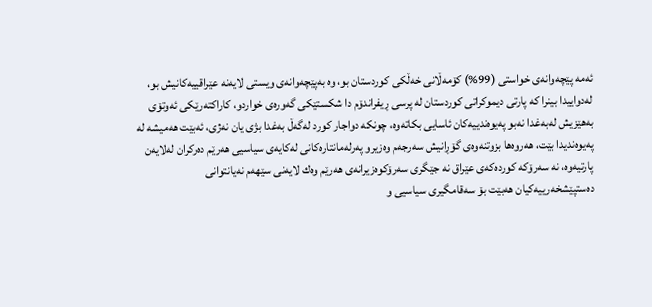ئه‌مه‌ پێچه‌وانه‌ى خواستى (99%) كۆمه‌ڵانى خه‌ڵكى كوردستان بو، وه‌ به‌پێچه‌وانه‌ى ویستى لایه‌نه‌ عێراقییه‌كانیش بو، له‌دواییدا بینرا كه‌ پارتى دیموكراتى كوردستان له‌ پرسى ڕیفراندۆم دا شكستێكى گه‌وره‌ى خواردو، كاراكته‌رێكى ئه‌وتۆى به‌هێزیش له‌به‌غدا نه‌بو په‌یوه‌ندییه‌كان ئاسایی بكاته‌وه‌، چونكه‌ دواجار كورد له‌گه‌ڵ به‌غدا بژى یان نه‌ژى، ئه‌بێت هه‌میشه‌ له‌ په‌یوه‌ندیدا بێت، هه‌روه‌ها بزوتنه‌وه‌ى گۆڕانیش سه‌رجه‌م وه‌زیرو په‌رله‌مانتاره‌كانى له‌كایه‌ى سیاسیی هه‌رێم ده‌ركران له‌لایه‌ن پارتیه‌وه‌، نه‌ سه‌رۆكه‌ كورده‌كه‌ى عێراق نه‌ جێگرى سه‌رۆكوه‌زیرانه‌ى هه‌رێم وه‌ك لایه‌نى سێهه‌م نه‌یانتوانى ده‌ستپێشخه‌رییه‌كیان هه‌بێت بۆ سه‌قامگیری سیاسیی و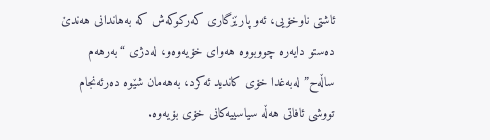ئاشتى ناوخۆیی، ئه‌و پارێزگارى كه‌ركوكه‌ش كه‌ به‌هاندانى هه‌ندێ ده‌ستو دایه‌ره‌ چووبووه‌ هه‌واى خۆیه‌وه‌و، له‌دژى “به‌رهه‌م ساڵه‌ح” له‌به‌غدا خۆى كاندید ئه‌كرد، به‌هه‌مان شێوه‌ ده‌رئه‌نجام تووشى ئافاتى هه‌ڵه‌ سیاسییه‌كانى خۆى بۆیه‌وه‌.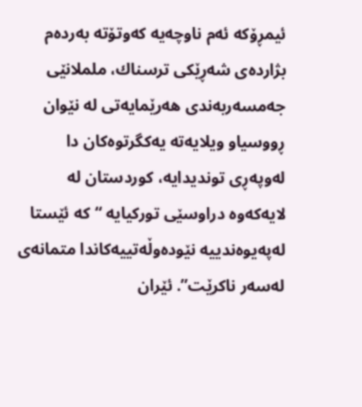ئیمڕۆكه‌ ئه‌م ناوچه‌یه‌ كه‌وتۆته‌ به‌رده‌م بژارده‌ى شه‌ڕێكى ترسناك، ململانێى جه‌مسه‌ربه‌ندى هه‌رێمایه‌تى له‌ نێوان ڕووسیاو ویلایه‌ته‌ یه‌كگرتوه‌كان دا له‌وپه‌ڕى توندیدایه‌، كوردستان له‌ لایه‌كه‌وه‌ دراوسێى توركیایه‌ “كه‌ ئێستا له‌په‌یوه‌ندییه‌ نێوده‌وڵه‌تییه‌كاندا متمانه‌ى له‌سه‌ر ناكرێت”. ئێران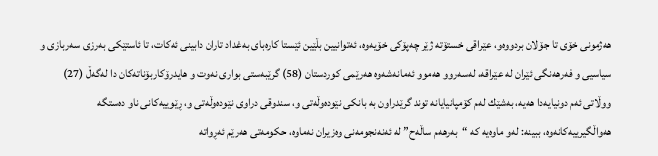هه‌ژمونى خۆى تا جۆلان بردووه‌و، عێراقى خستۆته‌ ژێر چه‌پۆكى خۆیه‌وه‌، ئه‌توانیین بڵێین ئێستا كاره‌باى به‌غداد تاران دابینى ئه‌كات، تا ئاستێكى به‌رزى سه‌ربازی و سیاسیی و فه‌رهه‌نگى ئێران له‌ عێراقه‌، له‌سه‌روو هه‌موو ئه‌مانه‌شه‌وه‌ هه‌رێمى كوردستان (58) گرێبه‌ستى بوارى نه‌وت و هایدرۆكاربۆناته‌كان دا له‌گه‌ڵ (27) ووڵاتى ئه‌م دونیایه‌دا هه‌یه‌، به‌شێك له‌م كۆمپانیایانه‌ توند گرێدراون به‌ بانكى نێوده‌وڵه‌تى و، سندوقى دراوى نێوده‌وڵه‌تی و، ڕێوییه‌كانى ناو ده‌ستگه‌ هه‌واڵگیرییه‌كانه‌وه‌، ببینه‌: له‌و ماوه‌یه‌ كه‌ “به‌رهه‌م ساڵه‌ح” له‌ ئه‌نه‌نجومه‌نى وه‌زیران نه‌ماوه‌، حكومه‌تى هه‌رێم ئه‌ڕواته‌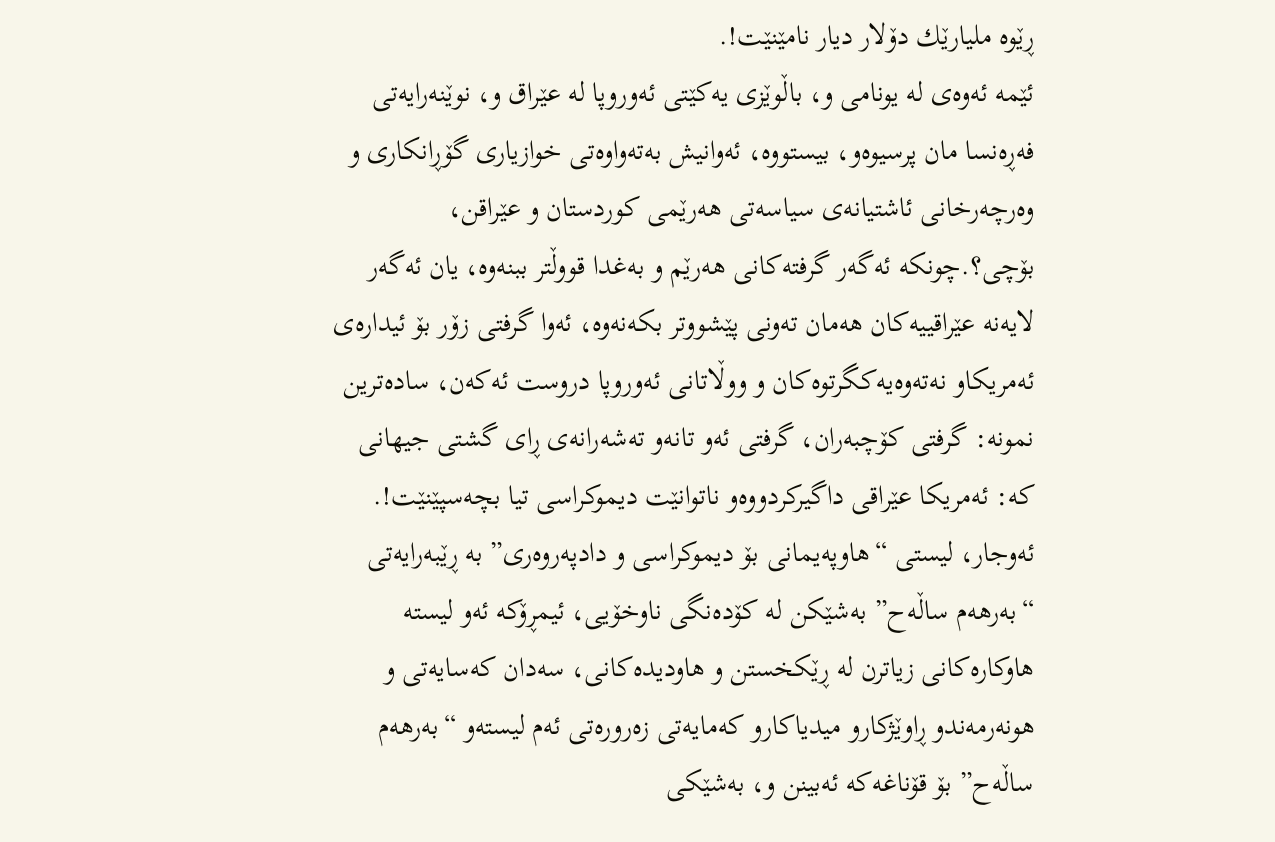ڕێوه‌ ملیارێك دۆلار دیار نامێنێت!.
ئێمه‌ ئه‌وه‌ى له‌ یونامى و، باڵوێزى یه‌كێتى ئه‌وروپا له‌ عێراق و، نوێنه‌رایه‌تى فه‌ڕه‌نسا مان پرسیوه‌و، بیستووه‌، ئه‌وانیش به‌ته‌واوه‌تى خوازیارى گۆڕانكارى و وه‌رچه‌رخانى ئاشتیانه‌ى سیاسه‌تى هه‌رێمى كوردستان و عێراقن، بۆچى؟.چونكه‌ ئه‌گه‌ر گرفته‌كانى هه‌رێم و به‌غدا قووڵتر ببنه‌وه‌، یان ئه‌گه‌ر لایه‌نه‌ عێراقییه‌كان هه‌مان ته‌ونى پێشووتر بكه‌نه‌وه‌، ئه‌وا گرفتى زۆر بۆ ئیداره‌ى ئه‌مریكاو نه‌ته‌وه‌یه‌كگرتوه‌كان و ووڵاتانى ئه‌وروپا دروست ئه‌كه‌ن، ساده‌ترین نمونه‌: گرفتى كۆچبه‌ران، گرفتى ئه‌و تانه‌و ته‌شه‌رانه‌ى ڕاى گشتى جیهانى كه‌: ئه‌مریكا عێراقى داگیركردووه‌و ناتوانێت دیموكراسی تیا بچه‌سپێنێت!.
ئه‌وجار، لیستى “هاوپه‌یمانى بۆ دیموكراسى و دادپه‌روه‌رى” به‌ ڕێبه‌رایه‌تى “به‌رهه‌م ساڵه‌ح” به‌شێكن له‌ كۆده‌نگى ناوخۆیی، ئیمڕۆكه‌ ئه‌و لیسته‌ هاوكاره‌كانى زیاترن له‌ ڕێكخستن و هاودیده‌كانى، سه‌دان كه‌سایه‌تى و هونه‌رمه‌ندو ڕاوێژكارو میدیاكارو كه‌مایه‌تى زه‌روره‌تى ئه‌م لیسته‌و “به‌رهه‌م ساڵه‌ح” بۆ قۆناغه‌كه‌ ئه‌بینن و، به‌شێكى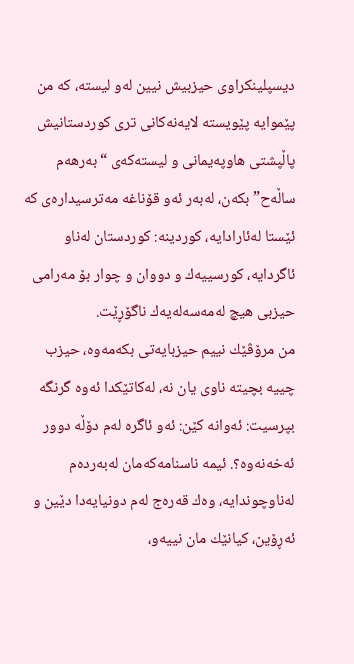دیسپلینكراوى حیزبیش نیین له‌و لیسته‌، كه‌ من پێموایه‌ پێویسته‌ لایه‌نه‌كانى ترى كوردستانیش پاڵپشتى هاوپه‌یمانى و لیسته‌كه‌ى “به‌رهه‌م ساڵه‌ح” بكه‌ن، له‌به‌ر ئه‌و قۆناغه‌ مه‌ترسیداره‌ى كه‌ ئێستا له‌ئارادایه‌، كوردینه‌: كوردستان له‌ناو ئاگردایه‌، كورسییه‌ك و دووان و چوار بۆ مه‌رامى حیزبی هیچ له‌مه‌سه‌له‌یه‌ك ناگۆڕێت.
من مرۆڤێك نییم حیزبایه‌تى بكه‌مه‌وه‌، حیزب چییه‌ بچیته‌ ناوى یان نه‌، له‌كاتێكدا ئه‌وه‌ گرنگه‌ بپرسیت: ئه‌وانه‌ كێن: ئه‌و ئاگره‌ له‌م دۆڵه‌ دوور ئه‌خه‌نه‌وه‌؟. ئیمه‌ ناسنامه‌كه‌مان له‌به‌رده‌م له‌ناوچوندایه‌، وه‌ك قه‌ره‌ج له‌م دونیایه‌دا دێین و ئه‌ڕۆین، كیانێك مان نییه‌و،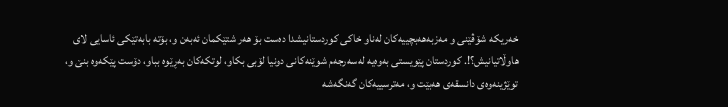خه‌ریكه‌ شۆڤێنى و مه‌زبه‌هه‌بچییه‌كان له‌ناو خاكى كوردستانیشدا ده‌ست بۆ هه‌ر شتێكمان ئه‌به‌ن و، بۆته‌ بابه‌تێكى ئاسایی لاى هاوڵاتیانیش؟!. كوردستان پێویستى به‌وه‌یه‌ له‌سه‌رجه‌م شوێنه‌كانى دونیا لۆبى بكاو، لوتكه‌كان به‌ڕێوه‌ بباو، دۆست پێكه‌وه‌ بنێ و، توێژینه‌وه‌ى دانسقه‌ى هه‌بێت و، مه‌ترسییه‌كان گه‌نگه‌شه‌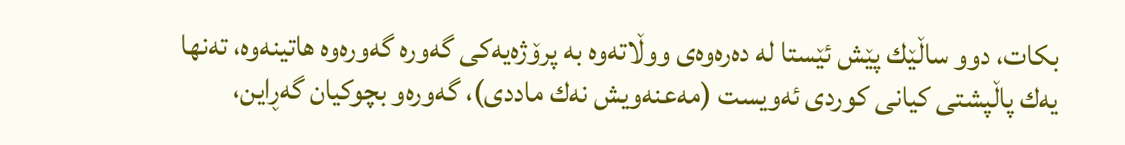بكات، دوو ساڵێك پێش ئێستا له‌ ده‌ره‌وه‌ى ووڵاته‌وه‌ به‌ پرۆژه‌یه‌كى گه‌وره‌ گه‌وره‌وه‌ هاتینه‌وه‌، ته‌نها یه‌ك پاڵپشتى كیانى كوردى ئه‌ویست (مه‌عنه‌ویش نه‌ك ماددى)، گه‌وره‌و بچوكیان گه‌ڕاین،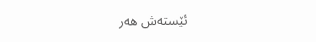ئێسته‌ش هه‌ر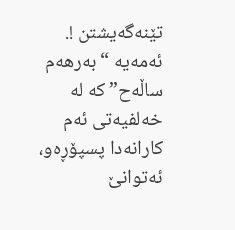تێنه‌گه‌یشتن !. ئه‌مه‌یه‌ “به‌رهه‌م ساڵه‌ح” كه‌ له‌ خه‌لفیه‌تى ئه‌م كارانه‌دا پسپۆڕه‌و، ئه‌توانێ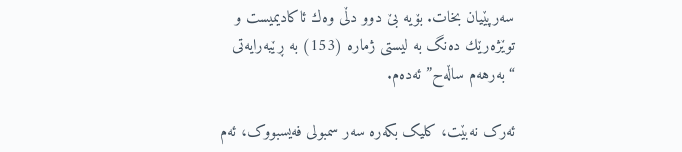سه‌رپێیان بخات. بۆیه‌ بێ دوو دڵى وه‌ك ئاكادیمیست و توێژه‌رێك ده‌نگ به‌ لیستى ژماره‌ (153) به‌ ڕێبه‌رایه‌تى “به‌رهه‌م ساڵه‌ح” ئه‌ده‌م.

ئەرک نەبێت، کلیک بکەرە سەر سمبولی فەیسبووک، ئەم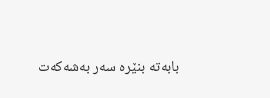بابەتە بنێرە سەر بەشەکەت